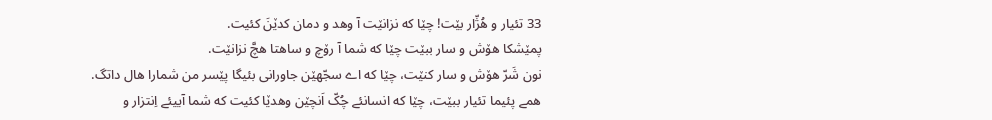33 تئیار و هُژّار بێت! چێا که نزانێت آ وهد و دمان کدێنَ کئیت.
پمێشکا هۆش و سار ببێت چێا که شما آ رۆچ و ساهتا هچَّ نزانێت.
نون شَرّ هۆش و سار کنێت، چێا که اے سجّهێن جاورانی بئیگا پێسر من شمارا هال داتگ.
همے پئیما تئیار ببێت، چێا که انسانئے چُکّ اَنچێن وهدێا کئیت که شما آییئے اِنتزار و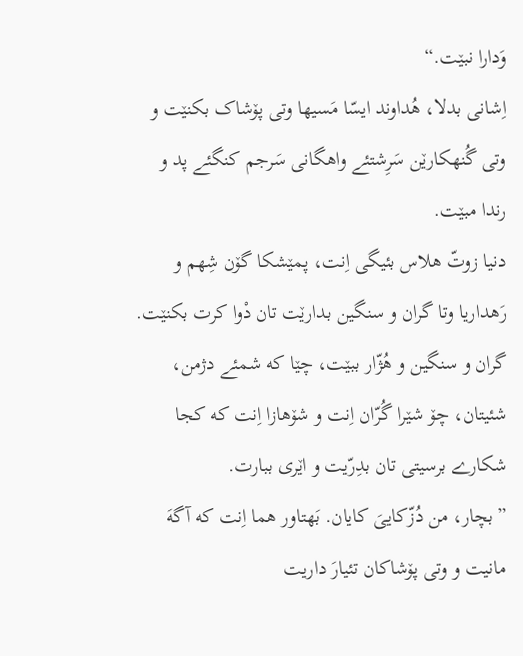وَدارا نبێت.“
اِشانی بدلا، هُداوند ایسّا مَسیها وتی پۆشاک بکنێت و وتی گُنهکارێن سَرِشتئے واهگانی سَرجم کنگئے پد و رندا مبێت.
دنیا زوتّ هلاس بئیگی اِنت، پمێشکا گۆن شِهم و رَهداریا وتا گران و سنگین بدارێت تان دْوا کرت بکنێت.
گران و سنگین و هُژّار ببێت، چێا که شمئے دژمن، شئیتان، چۆ شێرا گُرّان اِنت و شۆهازا اِنت که کجا شکارے برسیتی تان بدِرّیت و اێری ببارت.
”بچار، من دُزّکاییَ کایان. بَهتاور هما اِنت که آگهَ مانیت و وتی پۆشاکان تئیارَ داریت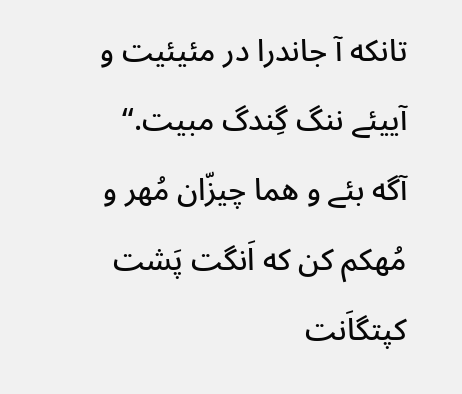تانکه آ جاندرا در مئیئیت و آییئے ننگ گِندگ مبیت.“
آگه بئے و هما چیزّان مُهر و مُهکم کن که اَنگت پَشت کپتگاَنت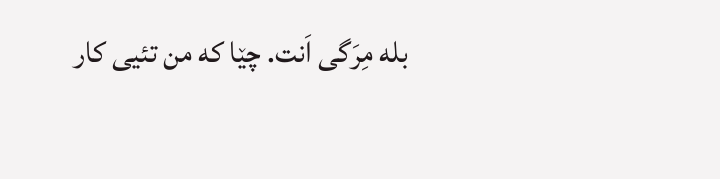بله مِرَگی اَنت. چێا که من تئیی کار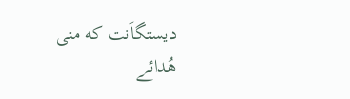دیستگاَنت که منی هُدائے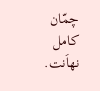چمّان کامل نهاَنت.